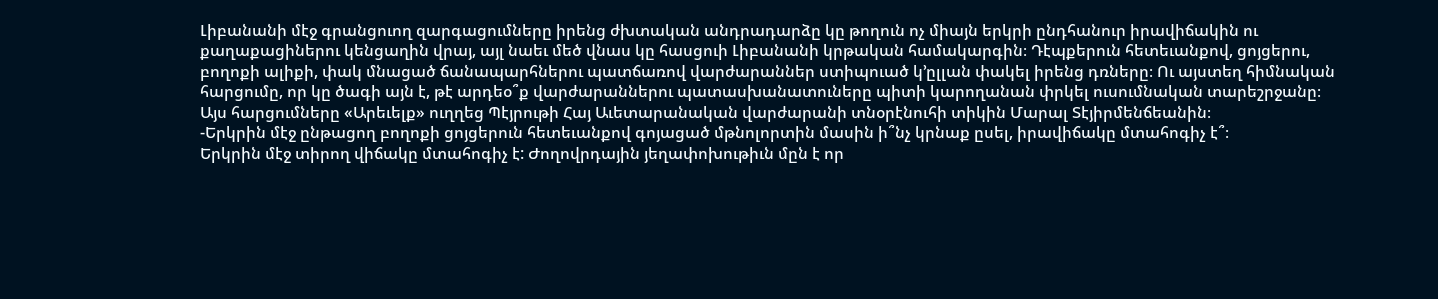Լիբանանի մէջ գրանցուող զարգացումները իրենց ժխտական անդրադարձը կը թողուն ոչ միայն երկրի ընդհանուր իրավիճակին ու քաղաքացիներու կենցաղին վրայ, այլ նաեւ մեծ վնաս կը հասցուի Լիբանանի կրթական համակարգին։ Դէպքերուն հետեւանքով, ցոյցերու, բողոքի ալիքի, փակ մնացած ճանապարհներու պատճառով վարժարաններ ստիպուած կ՚ըլլան փակել իրենց դռները։ Ու այստեղ հիմնական հարցումը, որ կը ծագի այն է, թէ արդեօ՞ք վարժարաններու պատասխանատուները պիտի կարողանան փրկել ուսումնական տարեշրջանը։
Այս հարցումները «Արեւելք» ուղղեց Պէյրութի Հայ Աւետարանական վարժարանի տնօրէնուհի տիկին Մարալ Տէյիրմենճեանին։
-Երկրին մէջ ընթացող բողոքի ցոյցերուն հետեւանքով գոյացած մթնոլորտին մասին ի՞նչ կրնաք ըսել, իրավիճակը մտահոգիչ է՞։
Երկրին մէջ տիրող վիճակը մտահոգիչ է: Ժողովրդային յեղափոխութիւն մըն է որ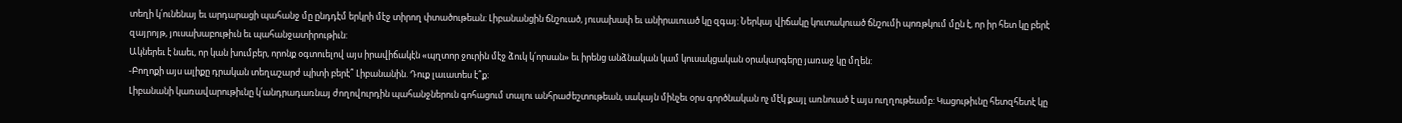տեղի կ՛ունենայ եւ արդարացի պահանջ մը ընդդէմ երկրի մէջ տիրող փտածութեան: Լիբանանցին ճնշուած, յուսախափ եւ անիրաւուած կը զգայ: Ներկայ վիճակը կուտակուած ճնշումի պոռթկում մըն է, որ իր հետ կը բերէ զայրոյթ, յուսախաբութիւն եւ պահանջատիրութիւն:
Ակներեւ է նաեւ, որ կան խումբեր, որոնք օգտուելով այս իրավիճակէն «պղտոր ջուրին մէջ ձուկ կ՛որսան» եւ իրենց անձնական կամ կուսակցական օրակարգերը յառաջ կը մղեն:
-Բողոքի այս ալիքը դրական տեղաշարժ պիտի բերէ՞ Լիբանանին. Դուք լաւատես է՞ք։
Լիբանանի կառավարութիւնը կ՛անդրադառնայ ժողովուրդին պահանջներուն գոհացում տալու անհրաժեշտութեան, սակայն մինչեւ օրս գործնական ոչ մէկ քայլ առնուած է այս ուղղութեամբ: Կացութիւնը հետզհետէ կը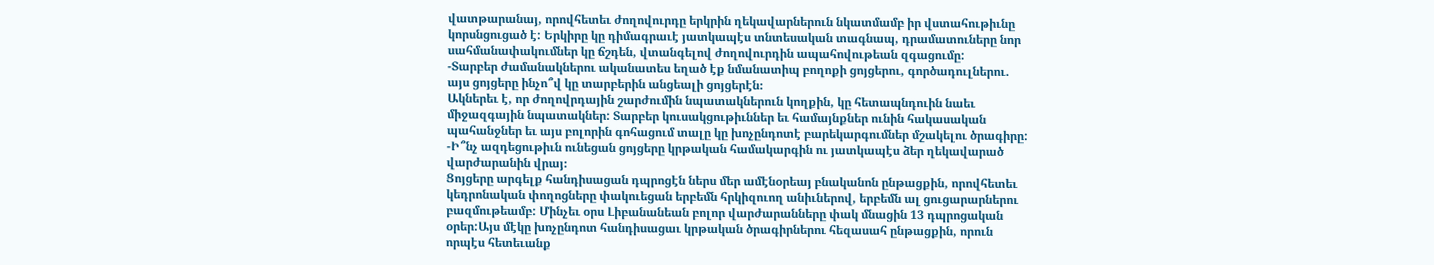վատթարանայ, որովհետեւ ժողովուրդը երկրին ղեկավարներուն նկատմամբ իր վստահութիւնը կորսնցուցած է: Երկիրը կը դիմագրաւէ յատկապէս տնտեսական տագնապ, դրամատուները նոր սահմանափակումներ կը ճշդեն, վտանգելով ժողովուրդին ապահովութեան զգացումը:
-Տարբեր ժամանակներու ականատես եղած էք նմանատիպ բողոքի ցոյցերու, գործադուլներու. այս ցոյցերը ինչո՞վ կը տարբերին անցեալի ցոյցերէն։
Ակներեւ է, որ ժողովրդային շարժումին նպատակներուն կողքին, կը հետապնդուին նաեւ միջազգային նպատակներ: Տարբեր կուսակցութիւններ եւ համայնքներ ունին հակասական պահանջներ եւ այս բոլորին գոհացում տալը կը խոչընդոտէ բարեկարգումներ մշակելու ծրագիրը:
-Ի՞նչ ազդեցութիւն ունեցան ցոյցերը կրթական համակարգին ու յատկապէս ձեր ղեկավարած վարժարանին վրայ։
Ցոյցերը արգելք հանդիսացան դպրոցէն ներս մեր ամէնօրեայ բնականոն ընթացքին, որովհետեւ կեդրոնական փողոցները փակուեցան երբեմն հրկիզուող անիւներով, երբեմն ալ ցուցարարներու բազմութեամբ: Մինչեւ օրս Լիբանանեան բոլոր վարժարանները փակ մնացին 13 դպրոցական օրեր:Այս մէկը խոչընդոտ հանդիսացաւ կրթական ծրագիրներու հեզասահ ընթացքին, որուն որպէս հետեւանք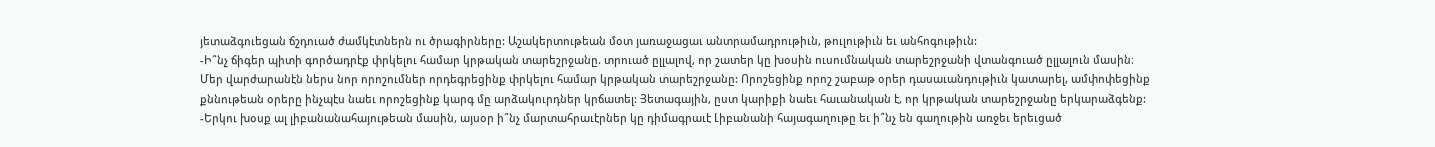յետաձգուեցան ճշդուած ժամկէտներն ու ծրագիրները: Աշակերտութեան մօտ յառաջացաւ անտրամադրութիւն, թուլութիւն եւ անհոգութիւն:
-Ի՞նչ ճիգեր պիտի գործադրէք փրկելու համար կրթական տարեշրջանը. տրուած ըլլալով, որ շատեր կը խօսին ուսումնական տարեշրջանի վտանգուած ըլլալուն մասին։
Մեր վարժարանէն ներս նոր որոշումներ որդեգրեցինք փրկելու համար կրթական տարեշրջանը: Որոշեցինք որոշ շաբաթ օրեր դասաւանդութիւն կատարել, ամփոփեցինք քննութեան օրերը ինչպէս նաեւ որոշեցինք կարգ մը արձակուրդներ կրճատել: Յետագային, ըստ կարիքի նաեւ հաւանական է, որ կրթական տարեշրջանը երկարաձգենք:
-Երկու խօսք ալ լիբանանահայութեան մասին, այսօր ի՞նչ մարտահրաւէրներ կը դիմագրաւէ Լիբանանի հայագաղութը եւ ի՞նչ են գաղութին առջեւ երեւցած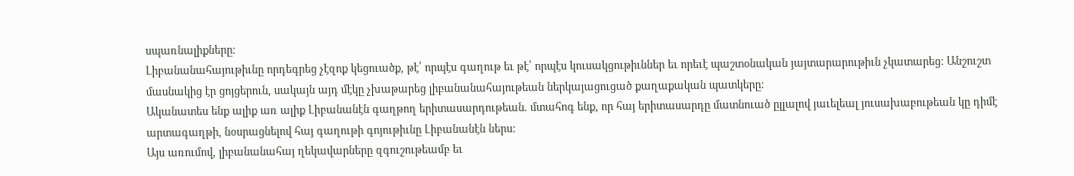սպառնալիքները։
Լիբանանահայութիւնը որդեգրեց չէզոք կեցուածք, թէ՛ որպէս գաղութ եւ թէ՛ որպէս կուսակցութիւններ եւ որեւէ պաշտօնական յայտարարութիւն չկատարեց: Անշուշտ մասնակից էր ցոյցերուն, սակայն այդ մէկը չխաթարեց լիբանանահայութեան ներկայացուցած քաղաքական պատկերը:
Ականատես ենք ալիք առ ալիք Լիբանանէն գաղթող երիտասարդութեան. մտահոգ ենք, որ հայ երիտասարդը մատնուած ըլլալով յաւելեալ յուսախաբութեան կը դիմէ արտագաղթի, նօսրացնելով հայ գաղութի գոյութիւնը Լիբանանէն ներս:
Այս առումով, լիբանանահայ ղեկավարները զգուշութեամբ եւ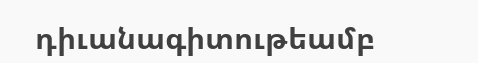դիւանագիտութեամբ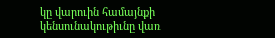կը վարուին համայնքի կենսունակութիւնը վառ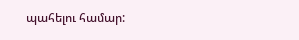պահելու համար: